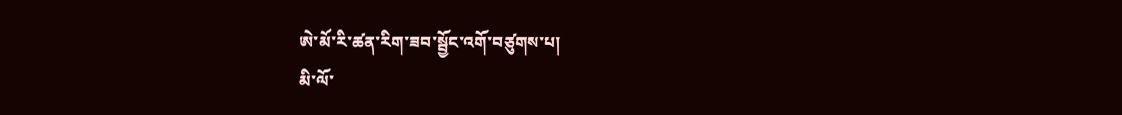ཨེ་མོ་རི་ཚན་རིག་ཟབ་སྦྱོང་འགོ་བཙུགས་པ།
མི་ལོ་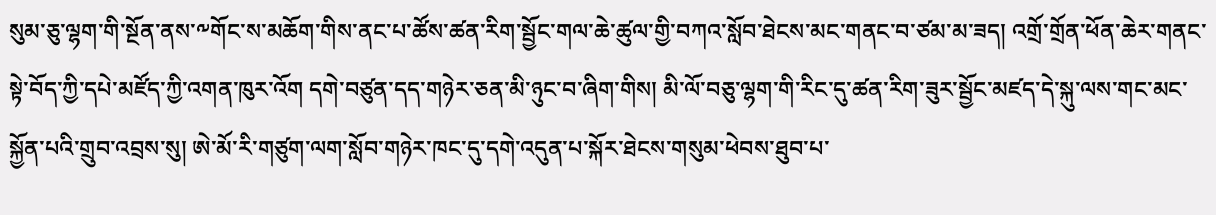སུམ་ཅུ་ལྷག་གི་སྔོན་ནས་༸གོང་ས་མཆོག་གིས་ནང་པ་ཚོས་ཚན་རིག་སྦྱོང་གལ་ཆེ་ཚུལ་གྱི་བཀའ་སློབ་ཐེངས་མང་གནང་བ་ཙམ་མ་ཟད། འགྲོ་གྲོན་ཕོན་ཆེར་གནང་སྟེ་བོད་ཀྱི་དཔེ་མཛོད་ཀྱི་འགན་ཁུར་འོག དགེ་བཙུན་དད་གཉེར་ཅན་མི་ཉུང་བ་ཞིག་གིས། མི་ལོ་བཅུ་ལྷག་གི་རིང་དུ་ཚན་རིག་ཟུར་སྦྱོང་མཛད་དེ་སྐུ་ལས་གང་མང་སྐྱོན་པའི་གྲུབ་འབྲས་སུ། ཨེ་མོ་རི་གཙུག་ལག་སློབ་གཉེར་ཁང་དུ་དགེ་འདུན་པ་སྐོར་ཐེངས་གསུམ་ཕེབས་ཐུབ་པ་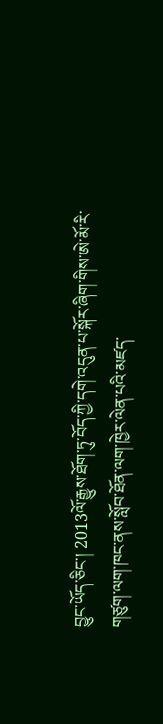བྱུང་ཡོད་ཅིང་། 2013ལོ་རྒྱུས་ཐོག་ཏུ་བོད་ཀྱི་དགེ་འདུན་པ་སྐོར་ཞིག་གིས་ཨེ་མོ་རི་གཙུག་ལག་ཁང་ནས་སློབ་ཐོན་ལག་ཁྱེར་ལེན་པའི་མཛད་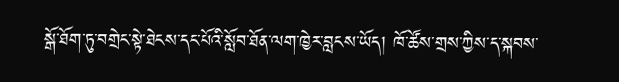སྒོ་ཐོག་ཏུ་བགྲེང་སྟེ་ཐེངས་དང་པོའི་སློབ་ཐོན་ལག་ཁྱེར་བླངས་ཡོད། ཁོ་ཚོས་གྲས་ཀྱིས་ད་སྐབས་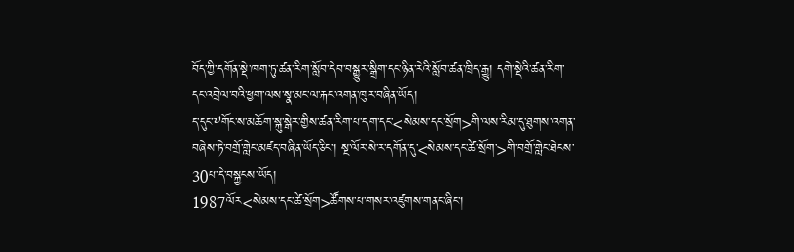བོད་ཀྱི་དགོན་སྡེ་ཁག་ཏུ་ཚན་རིག་སློབ་དེབ་བསྒྱུར་སྒྲིག་དང་ཉིན་རེའི་སློབ་ཚན་ཁྲིད་རྒྱུ། དགེ་སྡེའི་ཚན་རིག་དང་འབྲེལ་བའི་ཕྱག་ལས་སྣ་མང་ལ་རྐང་འགན་ཁུར་བཞིན་ཡོད།
ད་དུང་༸གོང་ས་མཆོག་སྐུ་སྒེར་གྱིས་ཚན་རིག་པ་དག་དང་<སེམས་དང་སྲོག>གི་ལས་རིམ་དུ་ཐུགས་འགན་བཞེས་ཏེ་བགྲོ་གླེང་མཛད་བཞིན་ཡོད་ཅིང་། སྔ་ལོར་སེ་ར་དགོན་དུ་<སེམས་དང་ཚེ་སྲོག་>གི་བགྲོ་གླེང་ཐེངས་30པ་དེ་བསྐྱངས་ཡོད།
1987ལོར<སེམས་དང་ཚེ་སྲོག>ཚོགས་པ་གསར་འཛུགས་གནང་ཞིང་།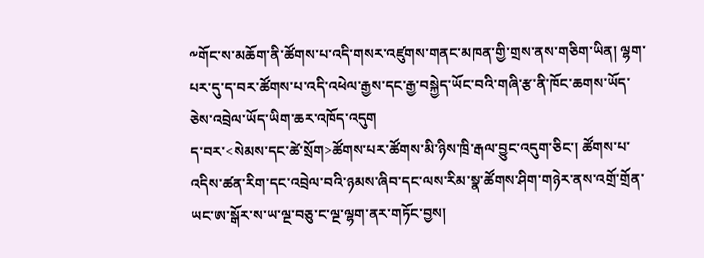༸གོང་ས་མཆོག་ནི་ཚོགས་པ་འདི་གསར་འཛུགས་གནང་མཁན་གྱི་གྲས་ནས་གཅིག་ཡིན། ལྷག་པར་དུ་ད་བར་ཚོགས་པ་འདི་འཕེལ་རྒྱས་དང་རྒྱ་བསྐྱེད་ཡོང་བའི་གཞི་རྩ་ནི་ཁོང་ཆགས་ཡོད་ཅེས་འབྲེལ་ཡོད་ཡིག་ཆར་འཁོད་འདུག
ད་བར་<སེམས་དང་ཚེ་སྲོག>ཚོགས་པར་ཚོགས་མི་ཉིས་ཁྲི་རྒལ་བྱུང་འདུག་ཅིང་། ཚོགས་པ་འདིས་ཚན་རིག་དང་འབྲེལ་བའི་ཉམས་ཞིབ་དང་ལས་རིམ་སྣ་ཚོགས་ཤིག་གཉེར་ནས་འགྲོ་གྲོན་ཡང་ཨ་སྒོར་ས་ཡ་ལྔ་བཅུ་ང་ལྔ་ལྷག་ནར་གཏོང་བྱས།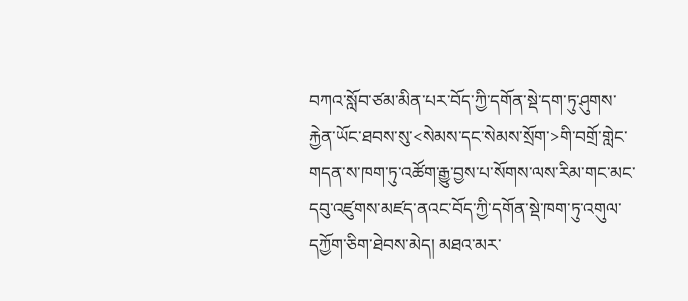བཀའ་སློབ་ཙམ་མིན་པར་བོད་ཀྱི་དགོན་སྡེ་དག་ཏུ་ཤུགས་རྐྱེན་ཡོང་ཐབས་སུ་<སེམས་དང་སེམས་སྲོག་>གི་བགྲོ་གླེང་གདན་ས་ཁག་ཏུ་འཚོག་རྒྱུ་བྱས་པ་སོགས་ལས་རིམ་གང་མང་དབུ་འཛུགས་མཛད་ནའང་བོད་ཀྱི་དགོན་སྡེ་ཁག་ཏུ་འགུལ་དཀྱོག་ཅིག་ཐེབས་མེད། མཐའ་མར་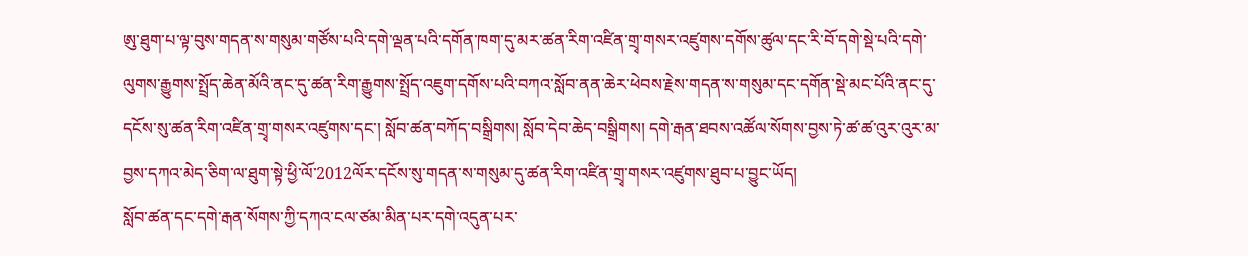ཨུ་ཐུག་པ་ལྟ་བུས་གདན་ས་གསུམ་གཙོས་པའི་དགེ་ལྡན་པའི་དགོན་ཁག་དུ་མར་ཚན་རིག་འཛིན་གྲྭ་གསར་འཛུགས་དགོས་ཚུལ་དང་རི་བོ་དགེ་སྡེ་པའི་དགེ་ལུགས་རྒྱུགས་སྤྲོད་ཆེན་མོའི་ནང་དུ་ཚན་རིག་རྒྱུགས་སྤྲོད་འཇུག་དགོས་པའི་བཀའ་སློབ་ནན་ཆེར་ཕེབས་རྗེས་གདན་ས་གསུམ་དང་དགོན་སྡེ་མང་པོའི་ནང་དུ་དངོས་སུ་ཚན་རིག་འཛིན་གྲྭ་གསར་འཛུགས་དང་། སློབ་ཚན་བཀོད་བསྒྲིགས། སློབ་དེབ་ཆེད་བསྒྲིགས། དགེ་རྒན་ཐབས་འཚོལ་སོགས་བྱས་ཏེ་ཚ་ཚ་འུར་འུར་མ་བྱས་དཀའ་མེད་ཅིག་ལ་ཐུག་སྟེ་ཕྱི་ལོ་2012ལོར་དངོས་སུ་གདན་ས་གསུམ་དུ་ཚན་རིག་འཛིན་གྲྭ་གསར་འཛུགས་ཐུབ་པ་བྱུང་ཡོད།
སློབ་ཚན་དང་དགེ་རྒན་སོགས་ཀྱི་དཀའ་ངལ་ཙམ་མིན་པར་དགེ་འདུན་པར་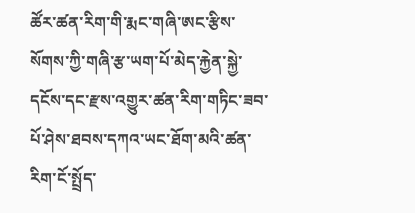ཚོར་ཚན་རིག་གི་རྨང་གཞི་ཨང་རྩིས་སོགས་ཀྱི་གཞི་རྩ་ཡག་པོ་མེད་རྐྱེན་སྐྱེ་དངོས་དང་རྫས་འགྱུར་ཚན་རིག་གཏིང་ཟབ་པོ་ཤེས་ཐབས་དཀའ་ཡང་ཐོག་མའི་ཚན་རིག་ངོ་སྤྲོད་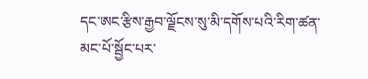དང་ཨང་རྩིས་རྒྱབ་ལྗོངས་སུ་མི་དགོས་པའི་རིག་ཚན་མང་པོ་སྦྱོང་པར་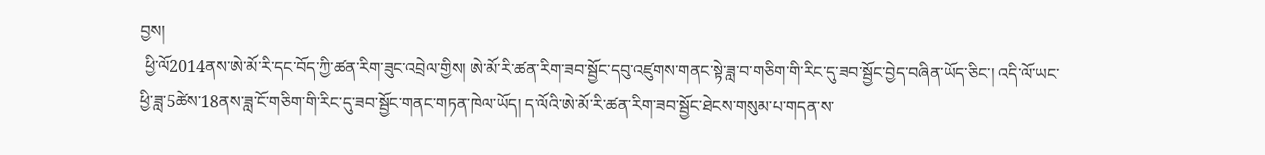བྱས།
 ཕྱི་ལོ2014ནས་ཨེ་མོ་རི་དང་བོད་ཀྱི་ཚན་རིག་ཟུང་འབྲེལ་གྱིས། ཨེ་མོ་རི་ཚན་རིག་ཟབ་སྦྱོང་དབུ་འཛུགས་གནང་སྟེ་ཟླ་བ་གཅིག་གི་རིང་དུ་ཟབ་སྦྱོང་བྱེད་བཞིན་ཡོད་ཅིང་། འདི་ལོ་ཡང་ཕྱི་ཟླ་5ཚེས་18ནས་ཟླ་ངོ་གཅིག་གི་རིང་དུ་ཟབ་སྦྱོང་གནང་གཏན་ཁེལ་ཡོད། ད་ལོའི་ཨེ་མོ་རི་ཚན་རིག་ཟབ་སྦྱོང་ཐེངས་གསུམ་པ་གདན་ས་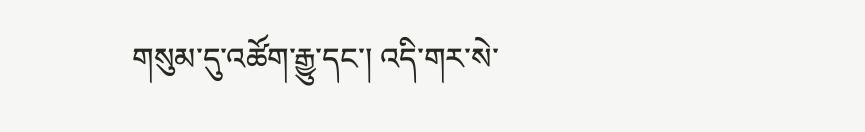གསུམ་དུ་འཚོག་རྒྱུ་དང་། འདི་གར་སེ་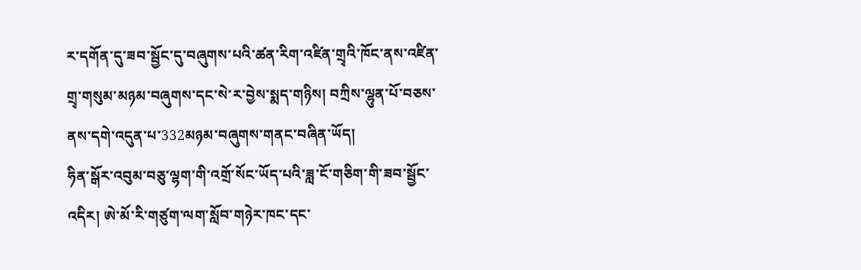ར་དགོན་དུ་ཟབ་སྦྱོང་དུ་བཞུགས་པའི་ཚན་རིག་འཛིན་གྲྭའི་ཁོང་ནས་འཛིན་གྲྭ་གསུམ་མཉམ་བཞུགས་དང་སེ་ར་བྱེས་སྨད་གཉིས། བཀྲིས་ལྷུན་པོ་བཅས་ནས་དགེ་འདུན་པ་332མཉམ་བཞུགས་གནང་བཞིན་ཡོད།
ཧིན་སྒོར་འབུམ་བཅུ་ལྷག་གི་འགྲོ་སོང་ཡོད་པའི་ཟླ་ངོ་གཅིག་གི་ཟབ་སྦྱོང་འདིར། ཨེ་མོ་རི་གཙུག་ལག་སློབ་གཉེར་ཁང་དང་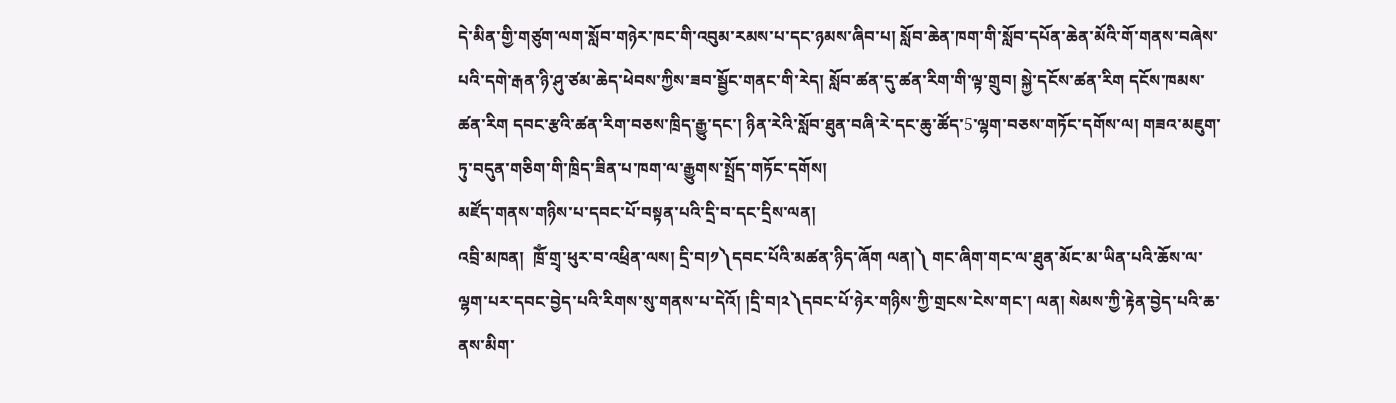དེ་མིན་གྱི་གཙུག་ལག་སློབ་གཉེར་ཁང་གི་འབུམ་རམས་པ་དང་ཉམས་ཞིབ་པ། སློབ་ཆེན་ཁག་གི་སློབ་དཔོན་ཆེན་མོའི་གོ་གནས་བཞེས་པའི་དགེ་རྒན་ཉི་ཤུ་ཙམ་ཆེད་ཕེབས་ཀྱིས་ཟབ་སྦྱོང་གནང་གི་རེད། སློབ་ཚན་དུ་ཚན་རིག་གི་ལྟ་གྲུབ། སྐྱེ་དངོས་ཚན་རིག དངོས་ཁམས་ཚན་རིག དབང་རྩའི་ཚན་རིག་བཅས་ཁྲིད་རྒྱུ་དང་། ཉིན་རེའི་སློབ་ཐུན་བཞི་རེ་དང་ཆུ་ཚོད་5་ལྷག་བཅས་གཏོང་དགོས་ལ། གཟའ་མཇུག་ཏུ་བདུན་གཅིག་གི་ཁྲིད་ཟིན་པ་ཁག་ལ་རྒྱུགས་སྤྲོད་གཏོང་དགོས།
མཛོད་གནས་གཉིས་པ་དབང་པོ་བསྟན་པའི་དྲི་བ་དང་དྲིས་ལན།
འབྲི་མཁན།  ཁྲོཾ་གྲྭ་ཕུར་བ་འཕྲིན་ལས། དྲི་བ།༡༽དབང་པོའི་མཚན་ཉིད་ཞོག ལན།༽ གང་ཞིག་གང་ལ་ཐུན་མོང་མ་ཡིན་པའི་ཆོས་ལ་ལྷག་པར་དབང་བྱེད་པའི་རིགས་སུ་གནས་པ་དེའོ། །དྲི་བ།༢༽དབང་པོ་ཉེར་གཉིས་ཀྱི་གྲངས་ངེས་གང་། ལན། སེམས་ཀྱི་རྟེན་བྱེད་པའི་ཆ་ནས་མིག་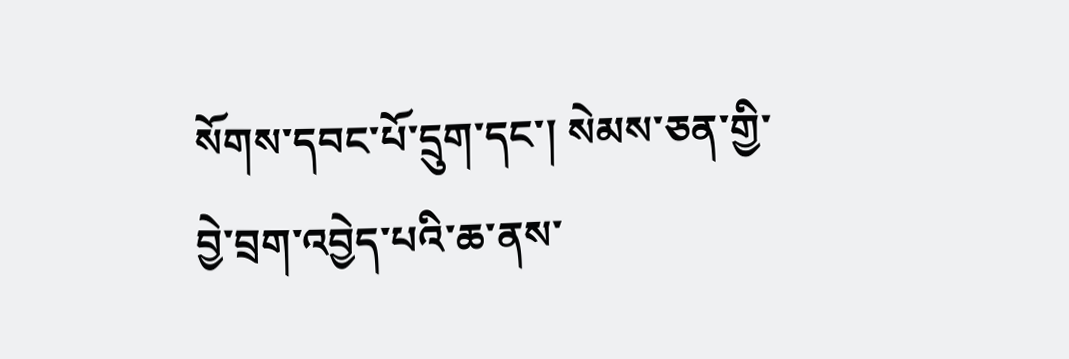སོགས་དབང་པོ་དྲུག་དང་། སེམས་ཅན་གྱི་བྱེ་བྲག་འབྱེད་པའི་ཆ་ནས་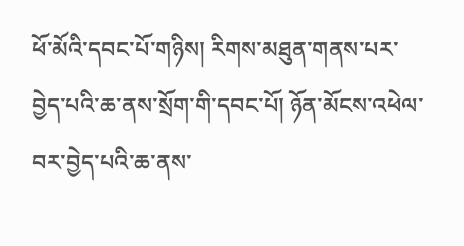ཕོ་མོའི་དབང་པོ་གཉིས། རིགས་མཐུན་གནས་པར་བྱེད་པའི་ཆ་ནས་སྲོག་གི་དབང་པོ། ཉོན་མོངས་འཕེལ་བར་བྱེད་པའི་ཆ་ནས་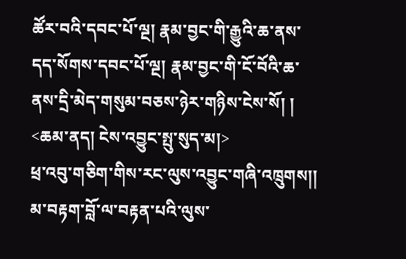ཚོར་བའི་དབང་པོ་ལྔ། རྣམ་བྱང་གི་རྒྱུའི་ཆ་ནས་དད་སོགས་དབང་པོ་ལྔ། རྣམ་བྱང་གི་ངོ་བོའི་ཆ་ནས་དྲི་མེད་གསུམ་བཅས་ཉེར་གཉིས་ངེས་སོ། །
<ཆམ་ནད། ངེས་འབྱུང་སྤུ་སུད་མ།>
ཕྲ་འབུ་གཅིག་གིས་རང་ལུས་འབྱུང་གཞི་འཁྲུགས།། མ་བརྟག་བློ་ལ་བརྟན་པའི་ལུས་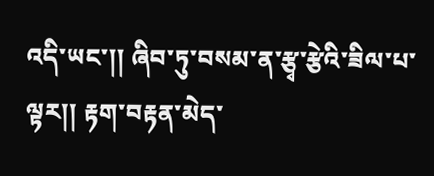འདི་ཡང་།། ཞིབ་ཏུ་བསམ་ན་རྩྭ་རྩེའི་ཟིལ་པ་ལྟར།། རྟག་བརྟན་མེད་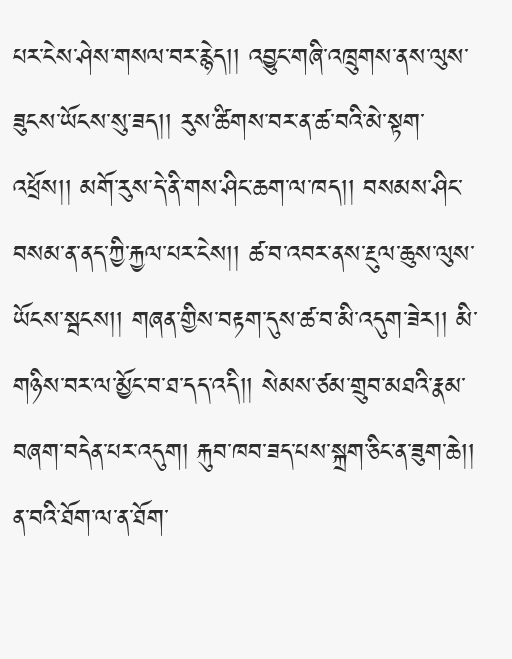པར་ངེས་ཤེས་གསལ་བར་རྙེད།། འབྱུང་གཞི་འཁྲུགས་ནས་ལུས་ཟུངས་ཡོངས་སུ་ཟད།། རུས་ཚིགས་བར་ན་ཚ་བའི་མེ་སྟག་འཕྲོས།། མགོ་རུས་དེ་ནི་གས་ཤིང་ཆག་ལ་ཁད།། བསམས་ཤིང་བསམ་ན་ནད་ཀྱི་རྐྱལ་པར་ངེས།། ཚ་བ་འབར་ནས་རྔུལ་ཆུས་ལུས་ཡོངས་སྦངས།། གཞན་གྱིས་བརྟག་དུས་ཚ་བ་མི་འདུག་ཟེར།། མི་གཉིས་བར་ལ་མྱོང་བ་ཐ་དད་འདི།། སེམས་ཙམ་གྲུབ་མཐའི་རྣམ་བཞག་བདེན་པར་འདུག། རྐུབ་ཁབ་ཟད་པས་སྐྲག་ཅིང་ན་ཟུག་ཆེ།། ན་བའི་ཐོག་ལ་ན་ཐོག་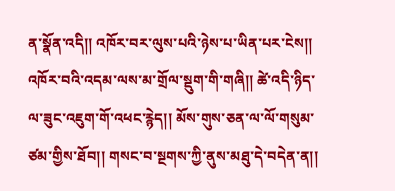ན་སྣོན་འདི།། འཁོར་བར་ལུས་པའི་ཉེས་པ་ཡིན་པར་ངེས།། འཁོར་བའི་འདམ་ལས་མ་གྲོལ་སྡུག་གི་གཞི།། ཚེ་འདི་ཉིད་ལ་ཟུང་འཇུག་གོ་འཕང་རྙེད།། མོས་གུས་ཅན་ལ་ལོ་གསུམ་ཙམ་གྱིས་ཐོབ།། གསང་བ་སྔགས་ཀྱི་ནུས་མཐུ་དེ་བདེན་ན།།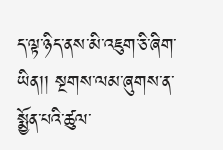ད་ལྟ་ཉིད་ནས་མི་འཇུག་ཅི་ཞིག་ཡིན།། སྔགས་ལམ་ཞུགས་ན་སྨྱོན་པའི་ཚུལ་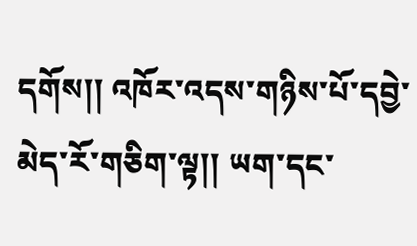དགོས།། འཁོར་འདས་གཉིས་པོ་དབྱེ་མེད་རོ་གཅིག་ལྟ།། ཡག་དང་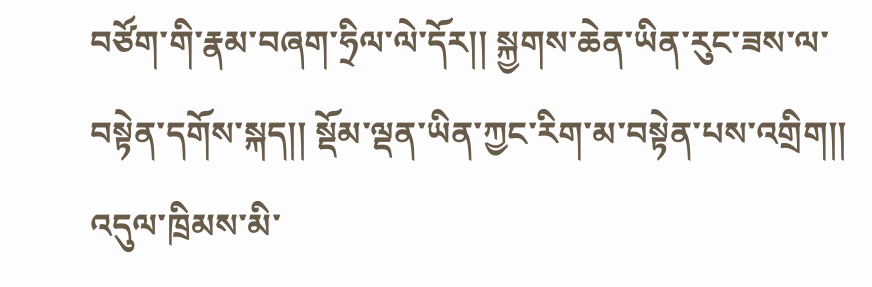བཙོག་གི་རྣམ་བཞག་ཧྲིལ་ལེ་དོར།། སྐྱགས་ཆེན་ཡིན་རུང་ཟས་ལ་བསྟེན་དགོས་སྐད།། སྡོམ་ལྡན་ཡིན་ཀྱང་རིག་མ་བསྟེན་པས་འགྲིག།། འདུལ་ཁྲིམས་མི་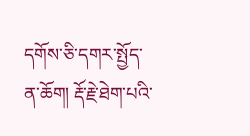དགོས་ཅི་དགར་སྤྱོད་ན་ཆོག། རྡོ་རྗེ་ཐེག་པའི་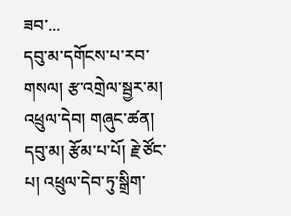ཟབ་...
དབུ་མ་དགོངས་པ་རབ་གསལ། རྩ་འགྲེལ་སྦྱར་མ།
འཕྲུལ་དེབ། གཞུང་ཚན། དབུ་མ། རྩོམ་པ་པོ། རྗེ་ཙོང་པ། འཕྲུལ་དེབ་ཏུ་སྒྲིག་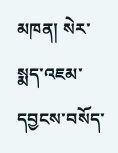མཁན། སེར་སྨད་འཇམ་དབྱངས་བསོད་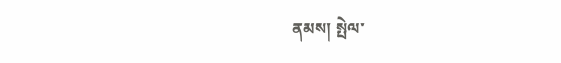ནམས། སྤེལ་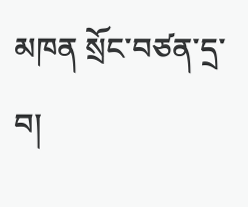མཁན སྲོང་བཙན་དྲ་བ།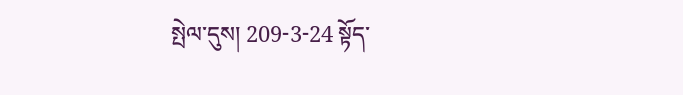སྤེལ་དུས། 209-3-24 སྟོད་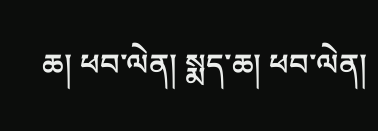ཆ། ཕབ་ལེན། སྨད་ཆ། ཕབ་ལེན།